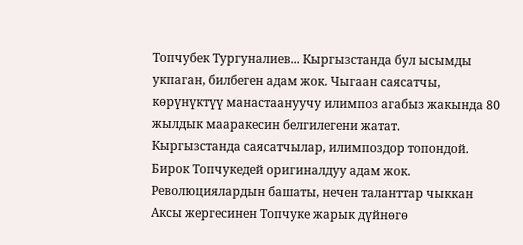Топчубек Тургуналиев... Кыргызстанда бул ысымды укпаган, билбеген адам жок. Чыгаан саясатчы, көрүнүктүү манастаануучу илимпоз агабыз жакында 80 жылдык мааракесин белгилегени жатат.
Кыргызстанда саясатчылар, илимпоздор топондой. Бирок Топчукедей оригиналдуу адам жок. Революциялардын башаты, нечен таланттар чыккан Аксы жергесинен Топчуке жарык дүйнөгө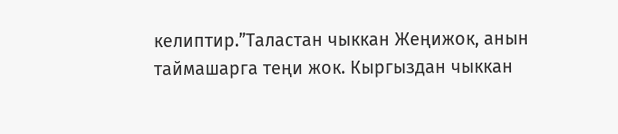келиптир.”Таластан чыккан Жеңижок, анын таймашарга теңи жок. Кыргыздан чыккан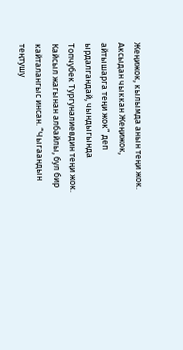Жеңижок, кылымда анын теңи жок. Аксыдан чыккан Жеңижок, айтышарга теңи жок” деп ырдалгандай, чындыгында Топчубек Тургуналиевдин теңи жок. Кайсыл жагынан албайлы, бул бир кайталангыс инсан. “Чыгаандын теңтушу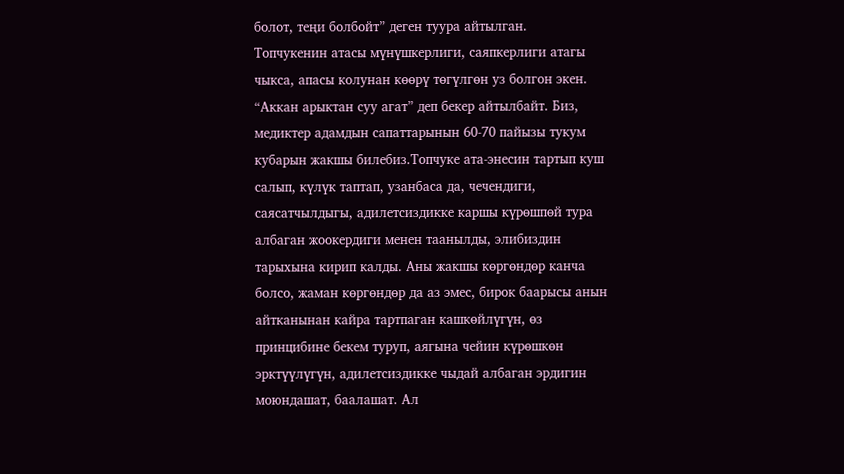болот, теңи болбойт” деген туура айтылган.
Топчукенин атасы мүнүшкерлиги, саяпкерлиги атагы чыкса, апасы колунан көөрү төгүлгөн уз болгон экен. “Аккан арыктан суу агат” деп бекер айтылбайт. Биз, медиктер адамдын сапаттарынын 60-70 пайызы тукум кубарын жакшы билебиз.Топчуке ата-энесин тартып куш салып, күлүк таптап, узанбаса да, чечендиги, саясатчылдыгы, адилетсиздикке каршы күрөшпөй тура албаган жоокердиги менен таанылды, элибиздин тарыхына кирип калды. Аны жакшы көргөндөр канча болсо, жаман көргөндөр да аз эмес, бирок баарысы анын айтканынан кайра тартпаган кашкөйлүгүн, өз принцибине бекем туруп, аягына чейин күрөшкөн эрктүүлүгүн, адилетсиздикке чыдай албаган эрдигин моюндашат, баалашат. Ал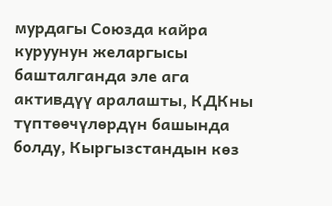мурдагы Союзда кайра куруунун желаргысы башталганда эле ага активдүү аралашты, КДКны түптөөчүлөрдүн башында болду, Кыргызстандын көз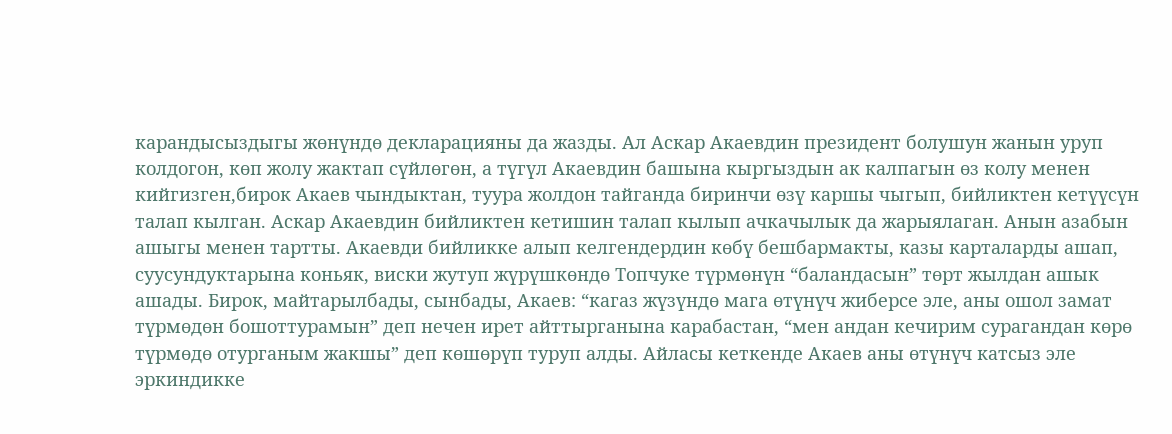карандысыздыгы жөнүндө декларацияны да жазды. Ал Аскар Акаевдин президент болушун жанын уруп колдогон, көп жолу жактап сүйлөгөн, а түгүл Акаевдин башына кыргыздын ак калпагын өз колу менен кийгизген,бирок Акаев чындыктан, туура жолдон тайганда биринчи өзү каршы чыгып, бийликтен кетүүсүн талап кылган. Аскар Акаевдин бийликтен кетишин талап кылып ачкачылык да жарыялаган. Анын азабын ашыгы менен тартты. Акаевди бийликке алып келгендердин көбү бешбармакты, казы карталарды ашап, суусундуктарына коньяк, виски жутуп жүрүшкөндө Топчуке түрмөнүн “баландасын” төрт жылдан ашык ашады. Бирок, майтарылбады, сынбады, Акаев: “кагаз жүзүндө мага өтүнүч жиберсе эле, аны ошол замат түрмөдөн бошоттурамын” деп нечен ирет айттырганына карабастан, “мен андан кечирим сурагандан көрө түрмөдө отурганым жакшы” деп көшөрүп туруп алды. Айласы кеткенде Акаев аны өтүнүч катсыз эле эркиндикке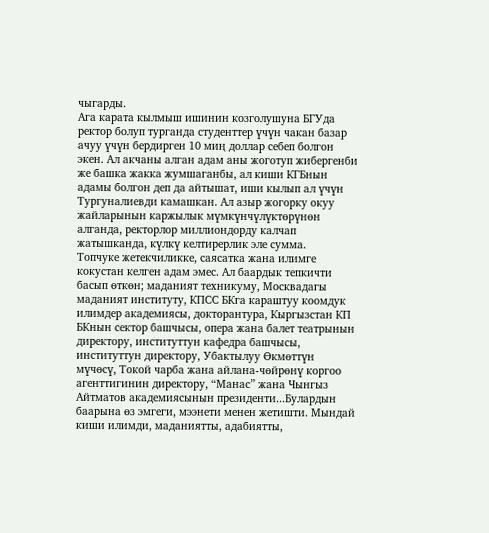чыгарды.
Ага карата кылмыш ишинин козголушуна БГУда ректор болуп турганда студенттер үчүн чакан базар ачуу үчүн бердирген 10 миң доллар себеп болгон экен. Ал акчаны алган адам аны жоготуп жибергенби же башка жакка жумшаганбы, ал киши КГБнын адамы болгон деп да айтышат, иши кылып ал үчүн Тургуналиевди камашкан. Ал азыр жогорку окуу жайларынын каржылык мүмкүнчүлүктөрүнөн алганда, ректорлор миллиондорду калчап жатышканда, күлкү келтирерлик эле сумма.
Топчуке жетекчиликке, саясатка жана илимге кокустан келген адам эмес. Ал баардык тепкичти басып өткөн; маданият техникуму, Москвадагы маданият институту, КПСС БКга караштуу коомдук илимдер академиясы, докторантура, Кыргызстан КП БКнын сектор башчысы, опера жана балет театрынын директору, институттун кафедра башчысы, институттун директору, Убактылуу Өкмөттүн мүчөсү, Токой чарба жана айлана-чөйрөнү коргоо агенттигинин директору, “Манас” жана Чынгыз Айтматов академиясынын президенти...Булардын баарына өз эмгеги, мээнети менен жетишти. Мындай киши илимди, маданиятты, адабиятты,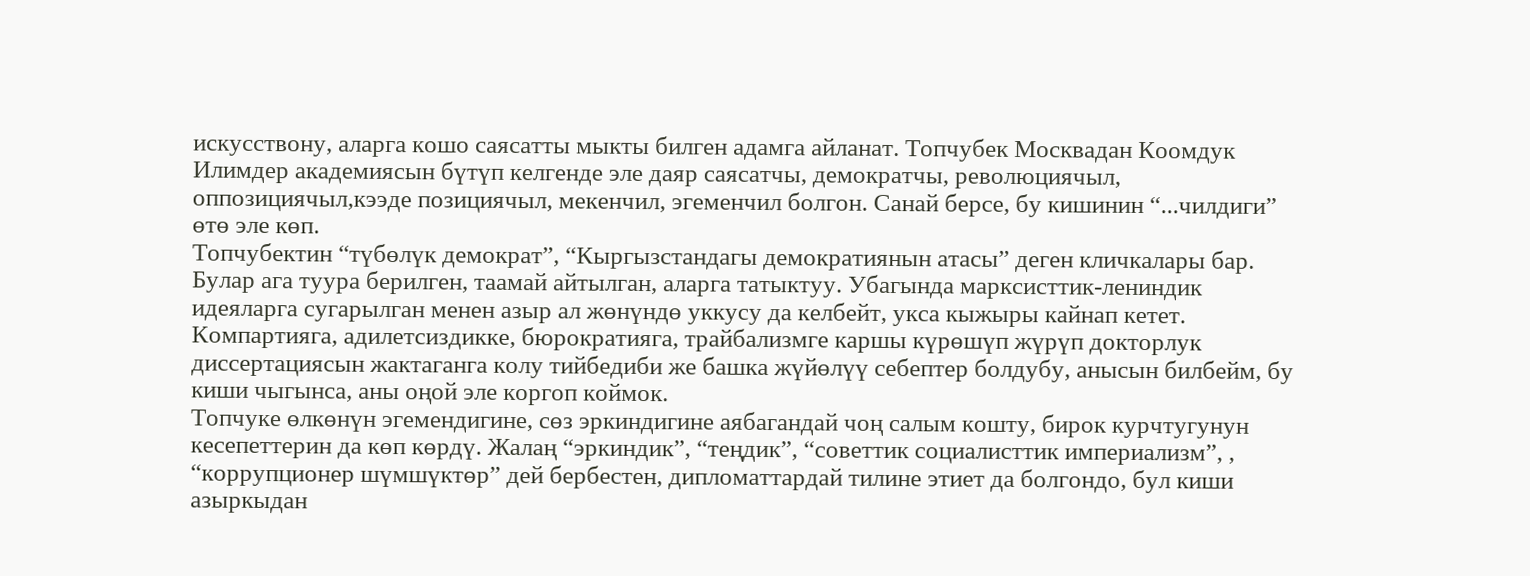искусствону, аларга кошо саясатты мыкты билген адамга айланат. Топчубек Москвадан Коомдук Илимдер академиясын бүтүп келгенде эле даяр саясатчы, демократчы, революциячыл, оппозициячыл,кээде позициячыл, мекенчил, эгеменчил болгон. Санай берсе, бу кишинин “...чилдиги” өтө эле көп.
Топчубектин “түбөлүк демократ”, “Кыргызстандагы демократиянын атасы” деген кличкалары бар. Булар ага туура берилген, таамай айтылган, аларга татыктуу. Убагында марксисттик-лениндик идеяларга сугарылган менен азыр ал жөнүндө уккусу да келбейт, укса кыжыры кайнап кетет. Компартияга, адилетсиздикке, бюрократияга, трайбализмге каршы күрөшүп жүрүп докторлук диссертациясын жактаганга колу тийбедиби же башка жүйөлүү себептер болдубу, анысын билбейм, бу киши чыгынса, аны оңой эле коргоп коймок.
Топчуке өлкөнүн эгемендигине, сөз эркиндигине аябагандай чоң салым кошту, бирок курчтугунун кесепеттерин да көп көрдү. Жалаң “эркиндик”, “теңдик”, “советтик социалисттик империализм”, , “коррупционер шүмшүктөр” дей бербестен, дипломаттардай тилине этиет да болгондо, бул киши азыркыдан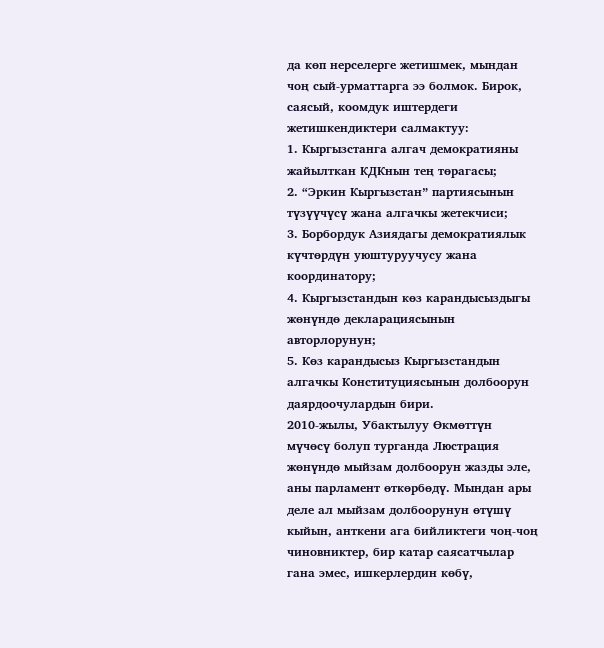да көп нерселерге жетишмек, мындан чоң сый-урматтарга ээ болмок. Бирок, саясый, коомдук иштердеги жетишкендиктери салмактуу:
1. Кыргызстанга алгач демократияны жайылткан КДКнын тең төрагасы;
2. “Эркин Кыргызстан” партиясынын түзүүчүсү жана алгачкы жетекчиси;
3. Борбордук Азиядагы демократиялык күчтөрдүн уюштуруучусу жана координатору;
4. Кыргызстандын көз карандысыздыгы жөнүндө декларациясынын авторлорунун;
5. Көз карандысыз Кыргызстандын алгачкы Конституциясынын долбоорун даярдоочулардын бири.
2010-жылы, Убактылуу Өкмөттүн мүчөсү болуп турганда Люстрация жөнүндө мыйзам долбоорун жазды эле, аны парламент өткөрбөдү. Мындан ары деле ал мыйзам долбоорунун өтүшү кыйын, анткени ага бийликтеги чоң-чоң чиновниктер, бир катар саясатчылар гана эмес, ишкерлердин көбү,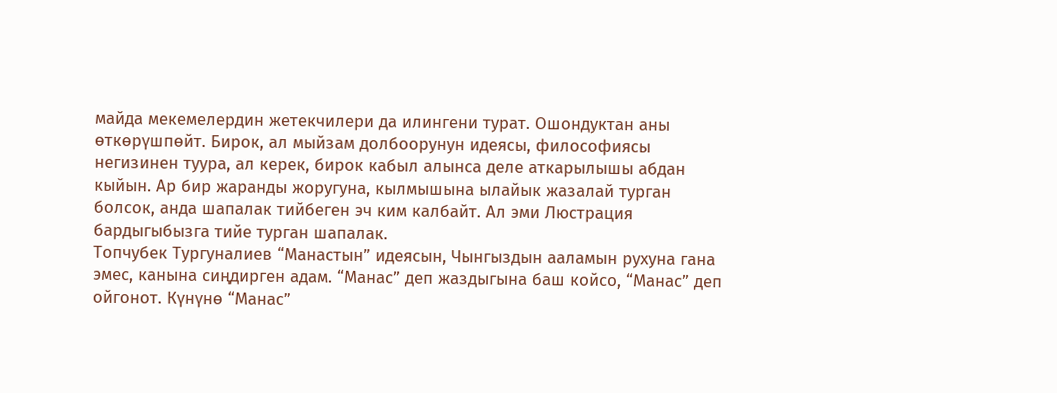майда мекемелердин жетекчилери да илингени турат. Ошондуктан аны өткөрүшпөйт. Бирок, ал мыйзам долбоорунун идеясы, философиясы негизинен туура, ал керек, бирок кабыл алынса деле аткарылышы абдан кыйын. Ар бир жаранды жоругуна, кылмышына ылайык жазалай турган болсок, анда шапалак тийбеген эч ким калбайт. Ал эми Люстрация бардыгыбызга тийе турган шапалак.
Топчубек Тургуналиев “Манастын” идеясын, Чынгыздын ааламын рухуна гана эмес, канына сиңдирген адам. “Манас” деп жаздыгына баш койсо, “Манас” деп ойгонот. Күнүнө “Манас”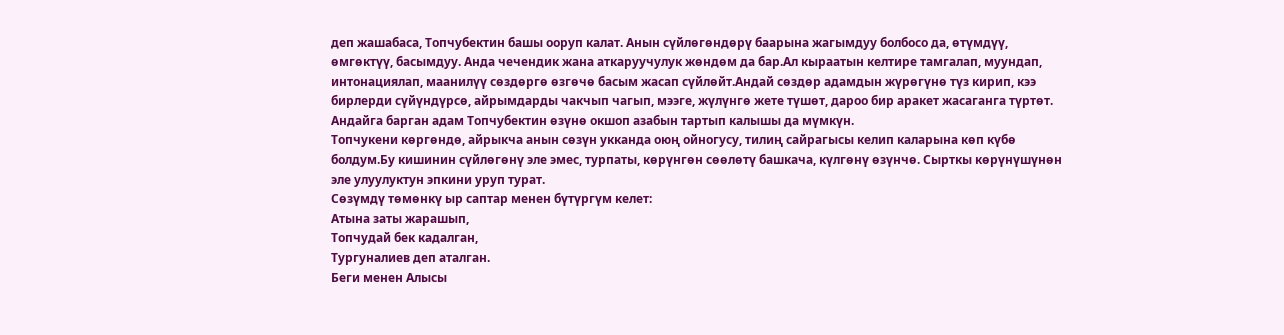деп жашабаса, Топчубектин башы ооруп калат. Анын сүйлөгөндөрү баарына жагымдуу болбосо да, өтүмдүү, өмгөктүү, басымдуу. Анда чечендик жана аткаруучулук жөндөм да бар.Ал кыраатын келтире тамгалап, муундап, интонациялап, маанилүү сөздөргө өзгөчө басым жасап сүйлөйт.Андай сөздөр адамдын жүрөгүнө түз кирип, кээ бирлерди сүйүндүрсө, айрымдарды чакчып чагып, мээге, жүлүнгө жете түшөт, дароо бир аракет жасаганга түртөт. Андайга барган адам Топчубектин өзүнө окшоп азабын тартып калышы да мүмкүн.
Топчукени көргөндө, айрыкча анын сөзүн укканда оюң ойногусу, тилиң сайрагысы келип каларына көп күбө болдум.Бу кишинин сүйлөгөнү эле эмес, турпаты, көрүнгөн сөөлөтү башкача, күлгөнү өзүнчө. Сырткы көрүнүшүнөн эле улуулуктун эпкини уруп турат.
Сөзүмдү төмөнкү ыр саптар менен бүтүргүм келет:
Атына заты жарашып,
Топчудай бек кадалган,
Тургуналиев деп аталган.
Беги менен Алысы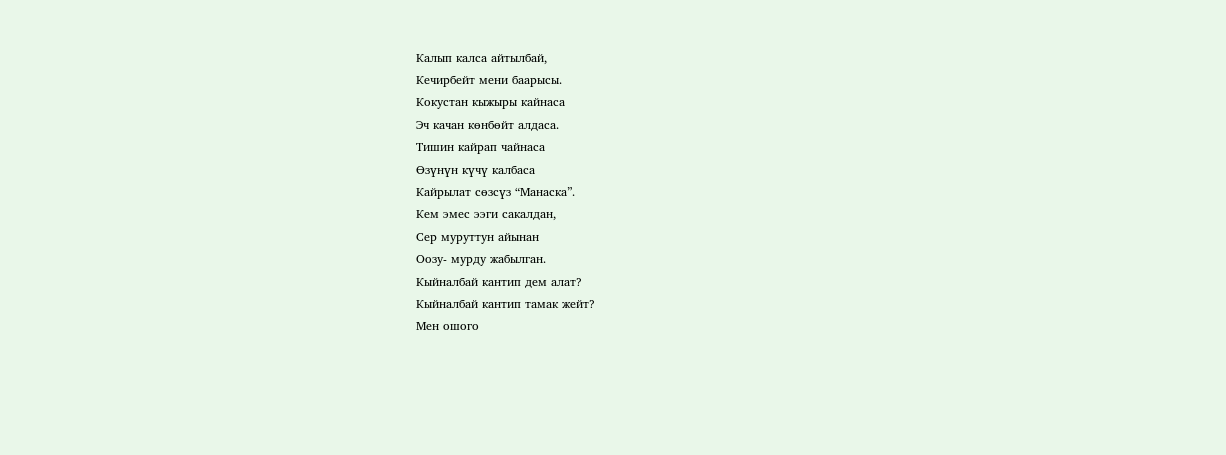Калып калса айтылбай,
Кечирбейт мени баарысы.
Кокустан кыжыры кайнаса
Эч качан көнбөйт алдаса.
Тишин кайрап чайнаса
Өзүнүн күчү калбаса
Кайрылат сөзсүз “Манаска”.
Кем эмес ээги сакалдан,
Сер муруттун айынан
Оозу- мурду жабылган.
Кыйналбай кантип дем алат?
Кыйналбай кантип тамак жейт?
Мен ошого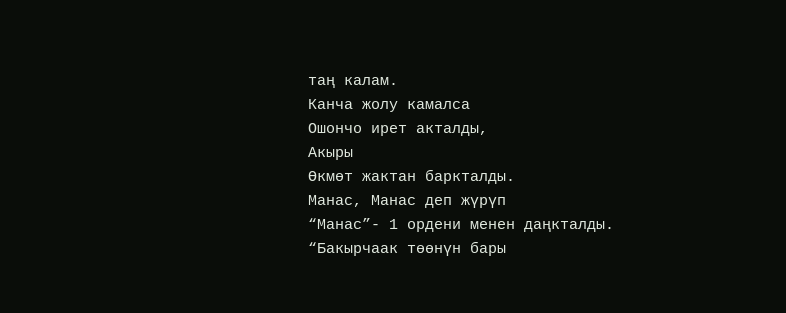таң калам.
Канча жолу камалса
Ошончо ирет акталды,
Акыры
Өкмөт жактан баркталды.
Манас, Манас деп жүрүп
“Манас”- 1 ордени менен даңкталды.
“Бакырчаак төөнүн бары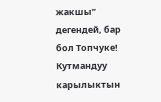жакшы” дегендей, бар бол Топчуке! Кутмандуу карылыктын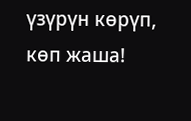үзүрүн көрүп, көп жаша!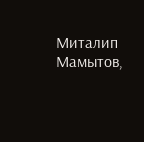Миталип Мамытов,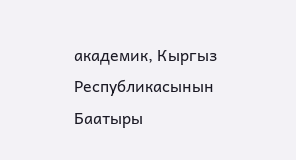академик, Кыргыз Республикасынын Баатыры